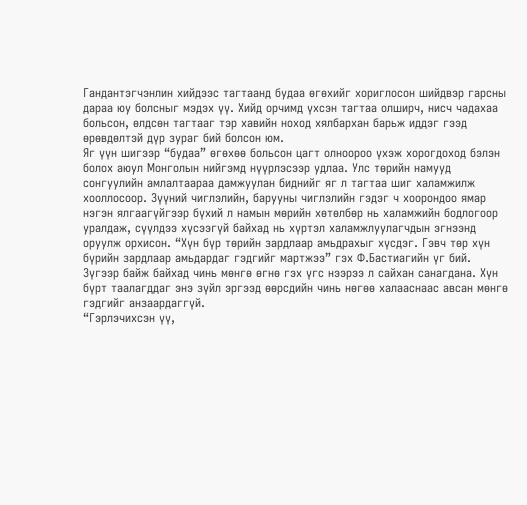Гандантэгчэнлин хийдээс тагтаанд будаа өгөхийг хориглосон шийдвэр гарсны дараа юу болсныг мэдэх үү. Хийд орчимд үхсэн тагтаа олширч, нисч чадахаа больсон, өлдсөн тагтааг тэр хавийн ноход хялбархан барьж иддэг гээд өрөвдөлтэй дүр зураг бий болсон юм.
Яг үүн шигээр “будаа” өгөхөө больсон цагт олноороо үхэж хорогдоход бэлэн болох аюул Монголын нийгэмд нүүрлэсээр удлаа. Улс төрийн намууд сонгуулийн амлалтаараа дамжуулан биднийг яг л тагтаа шиг халамжилж хооллосоор. Зүүний чиглэлийн, барууны чиглэлийн гэдэг ч хоорондоо ямар нэгэн ялгаагүйгээр бүхий л намын мөрийн хөтөлбөр нь халамжийн бодлогоор уралдаж, сүүлдээ хүсээгүй байхад нь хүртэл халамжлуулагчдын эгнээнд оруулж орхисон. “Хүн бүр төрийн зардлаар амьдрахыг хүсдэг. Гэвч төр хүн бүрийн зардлаар амьдардаг гэдгийг мартжээ” гэх Ф.Бастиагийн үг бий. Зүгээр байж байхад чинь мөнгө өгнө гэх үгс нээрээ л сайхан санагдана. Хүн бүрт таалагддаг энэ зүйл эргээд өөрсдийн чинь нөгөө халааснаас авсан мөнгө гэдгийг анзаардаггүй.
“Гэрлэчихсэн үү,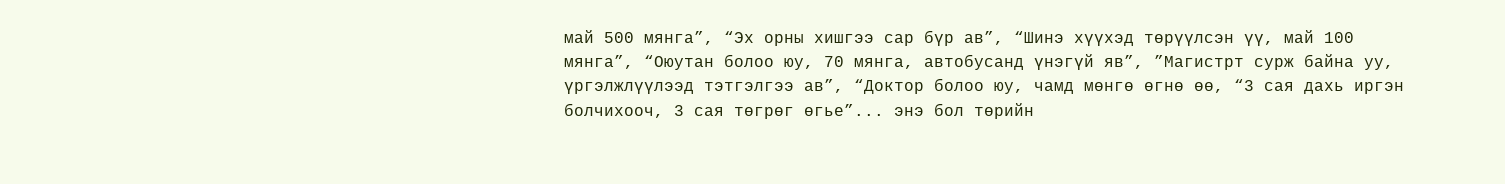май 500 мянга”, “Эх орны хишгээ сар бүр ав”, “Шинэ хүүхэд төрүүлсэн үү, май 100 мянга”, “Оюутан болоо юу, 70 мянга, автобусанд үнэгүй яв”, ”Магистрт сурж байна уу, үргэлжлүүлээд тэтгэлгээ ав”, “Доктор болоо юу, чамд мөнгө өгнө өө, “3 сая дахь иргэн болчихооч, 3 сая төгрөг өгье”... энэ бол төрийн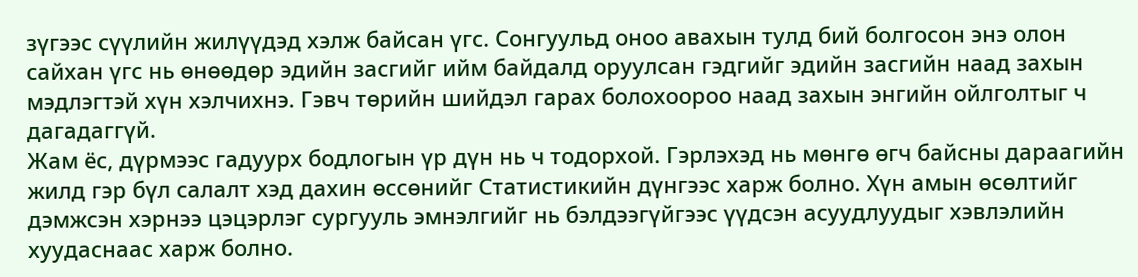зүгээс сүүлийн жилүүдэд хэлж байсан үгс. Сонгуульд оноо авахын тулд бий болгосон энэ олон сайхан үгс нь өнөөдөр эдийн засгийг ийм байдалд оруулсан гэдгийг эдийн засгийн наад захын мэдлэгтэй хүн хэлчихнэ. Гэвч төрийн шийдэл гарах болохоороо наад захын энгийн ойлголтыг ч дагадаггүй.
Жам ёс, дүрмээс гадуурх бодлогын үр дүн нь ч тодорхой. Гэрлэхэд нь мөнгө өгч байсны дараагийн жилд гэр бүл салалт хэд дахин өссөнийг Статистикийн дүнгээс харж болно. Хүн амын өсөлтийг дэмжсэн хэрнээ цэцэрлэг сургууль эмнэлгийг нь бэлдээгүйгээс үүдсэн асуудлуудыг хэвлэлийн хуудаснаас харж болно.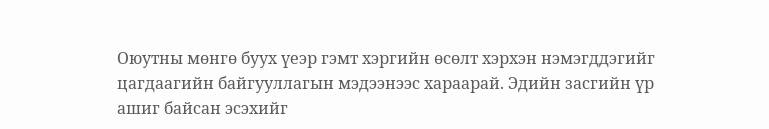Оюутны мөнгө буух үеэр гэмт хэргийн өсөлт хэрхэн нэмэгддэгийг цагдаагийн байгууллагын мэдээнээс хараарай. Эдийн засгийн үр ашиг байсан эсэхийг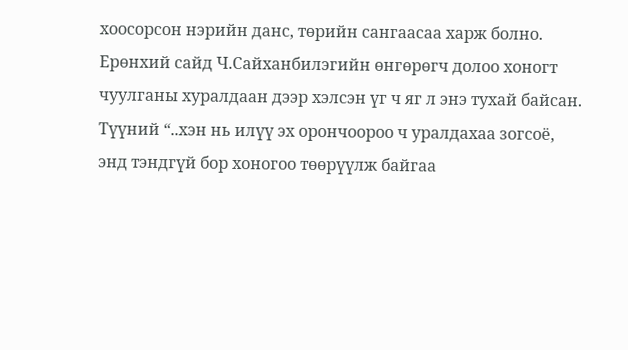хоосорсон нэрийн данс, төрийн сангаасаа харж болно.
Ерөнхий сайд Ч.Сайханбилэгийн өнгөрөгч долоо хоногт чуулганы хуралдаан дээр хэлсэн үг ч яг л энэ тухай байсан. Түүний “..хэн нь илүү эх орончоороо ч уралдахаа зогсоё, энд тэндгүй бор хоногоо төөрүүлж байгаа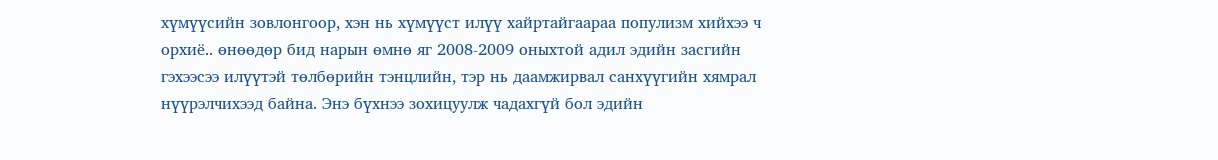хүмүүсийн зовлонгоор, хэн нь хүмүүст илүү хайртайгаараа популизм хийхээ ч орхиё.. өнөөдөр бид нарын өмнө яг 2008-2009 оныхтой адил эдийн засгийн гэхээсээ илүүтэй төлбөрийн тэнцлийн, тэр нь даамжирвал санхүүгийн хямрал нүүрэлчихээд байна. Энэ бүхнээ зохицуулж чадахгүй бол эдийн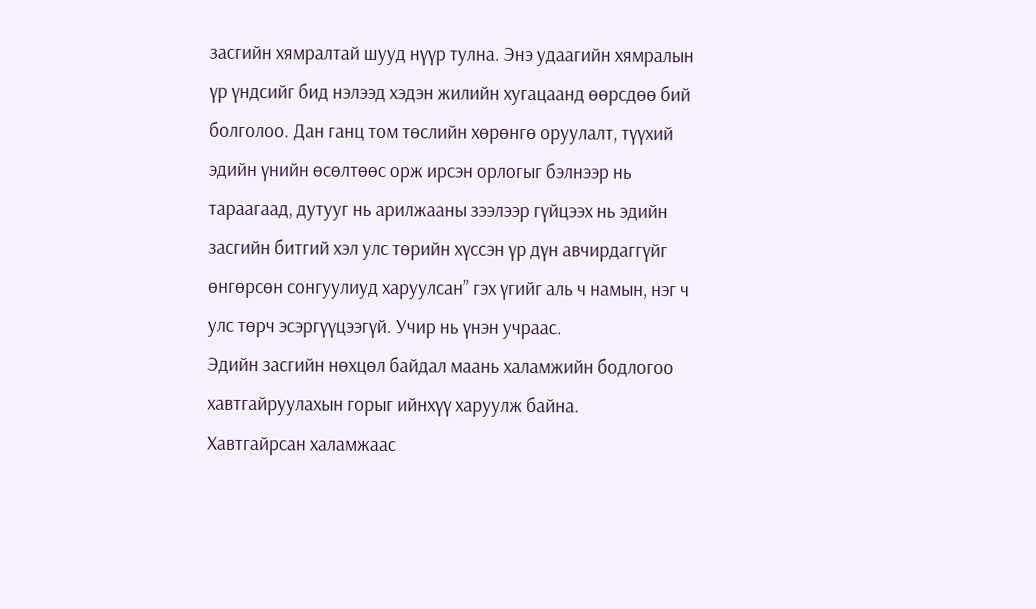засгийн хямралтай шууд нүүр тулна. Энэ удаагийн хямралын үр үндсийг бид нэлээд хэдэн жилийн хугацаанд өөрсдөө бий болголоо. Дан ганц том төслийн хөрөнгө оруулалт, түүхий эдийн үнийн өсөлтөөс орж ирсэн орлогыг бэлнээр нь тараагаад, дутууг нь арилжааны зээлээр гүйцээх нь эдийн засгийн битгий хэл улс төрийн хүссэн үр дүн авчирдаггүйг өнгөрсөн сонгуулиуд харуулсан” гэх үгийг аль ч намын, нэг ч улс төрч эсэргүүцээгүй. Учир нь үнэн учраас.
Эдийн засгийн нөхцөл байдал маань халамжийн бодлогоо хавтгайруулахын горыг ийнхүү харуулж байна.
Хавтгайрсан халамжаас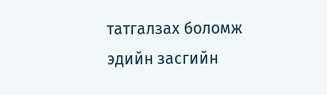татгалзах боломж эдийн засгийн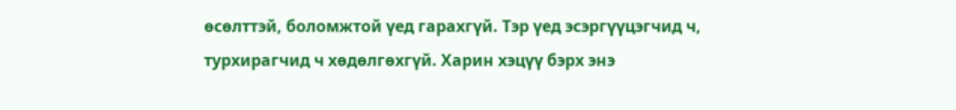өсөлттэй, боломжтой үед гарахгүй. Тэр үед эсэргүүцэгчид ч, турхирагчид ч хөдөлгөхгүй. Харин хэцүү бэрх энэ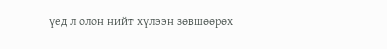үед л олон нийт хүлээн зөвшөөрөх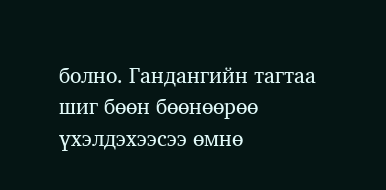болно. Гандангийн тагтаа шиг бөөн бөөнөөрөө үхэлдэхээсээ өмнө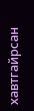хавтгайрсан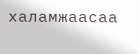халамжаасаа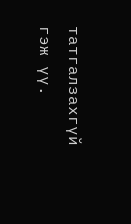татгалзахгүй гэж үү.